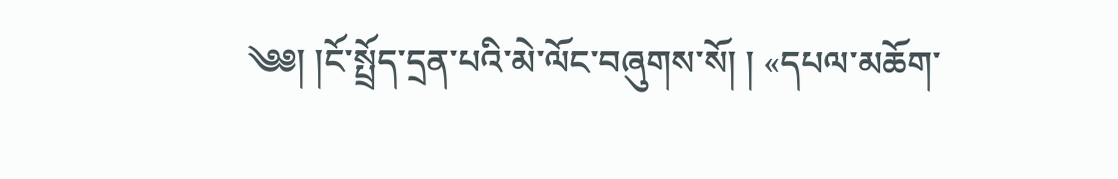༄༅། །ངོ་སྤྲོད་དྲན་པའི་མེ་ལོང་བཞུགས་སོ། ། «དཔལ་མཆོག་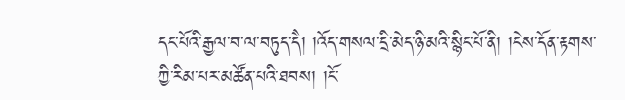དང་པོའི་རྒྱལ་བ་ལ་བཏུད་དཻ། །འོད་གསལ་དྲི་མེད་ཉི་མའི་སྙིང་པོ་ནི། །ངེས་དོན་རྟགས་ཀྱི་རིམ་པར་མཚོན་པའི་ཐབས། །ངོ་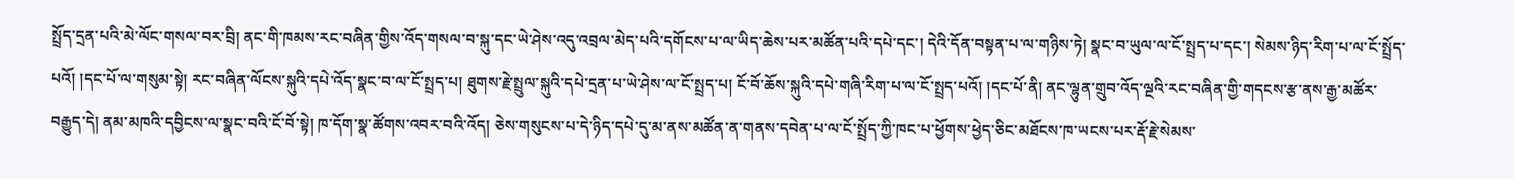སྤྲོད་དྲན་པའི་མེ་ལོང་གསལ་བར་བྲི། ནང་གི་ཁམས་རང་བཞིན་གྱིས་འོད་གསལ་བ་སྐུ་དང་ཡེ་ཤེས་འདུ་འབྲལ་མེད་པའི་དགོངས་པ་ལ་ཡིད་ཆེས་པར་མཚོན་པའི་དཔེ་དང་། དེའི་དོན་བསྟན་པ་ལ་གཉིས་ཏེ། སྣང་བ་ཡུལ་ལ་ངོ་སྤྲད་པ་དང་། སེམས་ཉིད་རིག་པ་ལ་ངོ་སྤྲོད་པའོ། །དང་པོ་ལ་གསུམ་སྟེ། རང་བཞིན་ལོངས་སྐུའི་དཔེ་འོད་སྣང་བ་ལ་ངོ་སྤྲད་པ། ཐུགས་རྗེ་སྤྲུལ་སྐུའི་དཔེ་དྲན་པ་ཡེ་ཤེས་ལ་ངོ་སྤྲད་པ། ངོ་བོ་ཆོས་སྐུའི་དཔེ་གཞི་རིག་པ་ལ་ངོ་སྤྲད་པའོ། །དང་པོ་ནི། ནང་ལྷུན་གྲུབ་འོད་ལྔའི་རང་བཞིན་གྱི་གདངས་རྩ་ནས་རྒྱ་མཚོར་བརྒྱུད་དེ། ནམ་མཁའི་དབྱིངས་ལ་སྣང་བའི་ངོ་བོ་སྟེ། ཁ་དོག་སྣ་ཚོགས་འབར་བའི་འོད། ཅེས་གསུངས་པ་དེ་ཉིད་དཔེ་དུ་མ་ནས་མཚོན་ན་གནས་དབེན་པ་ལ་ངོ་སྤྲོད་ཀྱི་ཁང་པ་ཕྱོགས་ཕྱེད་ཅིང་མཐོངས་ཁ་ཡངས་པར་རྡོ་རྗེ་སེམས་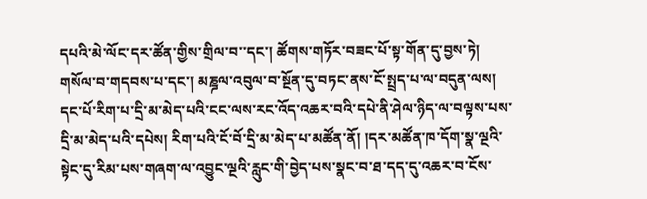དཔའི་མེ་ལོང་དར་ཚོན་གྱིས་གྲིལ་བ་་དང་། ཚོགས་གཏོར་བཟང་པོ་སྟ་གོན་དུ་བྱས་ཏེ། གསོལ་བ་གདབས་པ་དང་། མཎྜལ་འབུལ་བ་སྔོན་དུ་བཏང་ནས་ངོ་སྤྲད་པ་ལ་བདུན་ལས། དང་པོ་རིག་པ་དྲི་མ་མེད་པའི་ངང་ལས་རང་འོད་འཆར་བའི་དཔེ་ནི་ཤེལ་ཉིད་ལ་བལྟས་པས་དྲི་མ་མེད་པའི་དཔེས། རིག་པའི་ངོ་བོ་དྲི་མ་མེད་པ་མཚོན་ནོ། །དར་མཚོན་ཁ་དོག་སྣ་ལྔའི་སྟེང་དུ་རིམ་པས་གཞག་ལ་འབྱུང་ལྔའི་རླུང་གི་བྱེད་པས་སྣང་བ་ཐ་དད་དུ་འཆར་བ་ངོས་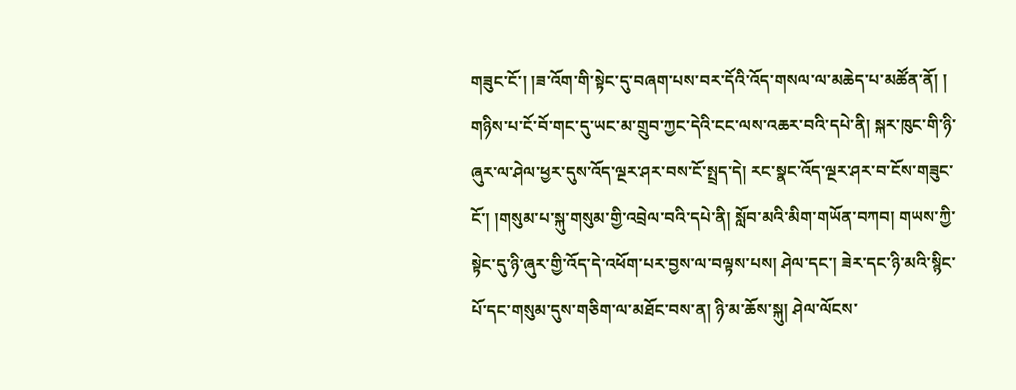གཟུང་ངོ་། །ཟ་འོག་གི་སྟེང་དུ་བཞག་པས་བར་དོའི་འོད་གསལ་ལ་མཆེད་པ་མཚོན་ནོ། ། གཉིས་པ་ངོ་བོ་གང་དུ་ཡང་མ་གྲུབ་ཀྱང་དེའི་ངང་ལས་འཆར་བའི་དཔེ་ནི། སྐར་ཁུང་གི་ཉི་ཞུར་ལ་ཤེལ་ཕྱར་དུས་འོད་ལྔར་ཤར་བས་ངོ་སྤྲད་དེ། རང་སྣང་འོད་ལྔར་ཤར་བ་ངོས་གཟུང་ངོ་། །གསུམ་པ་སྐུ་གསུམ་གྱི་འབྲེལ་བའི་དཔེ་ནི། སློབ་མའི་མིག་གཡོན་བཀབ། གཡས་ཀྱི་སྟེང་དུ་ཉི་ཞུར་གྱི་འོད་དེ་འཕོག་པར་བྱས་ལ་བལྟས་པས། ཤེལ་དང་། ཟེར་དང་ཉི་མའི་སྙིང་པོ་དང་གསུམ་དུས་གཅིག་ལ་མཐོང་བས་ན། ཉི་མ་ཆོས་སྐུ། ཤེལ་ལོངས་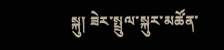སྐུ། ཟེར་སྤྲུལ་སྐུར་མཚོན་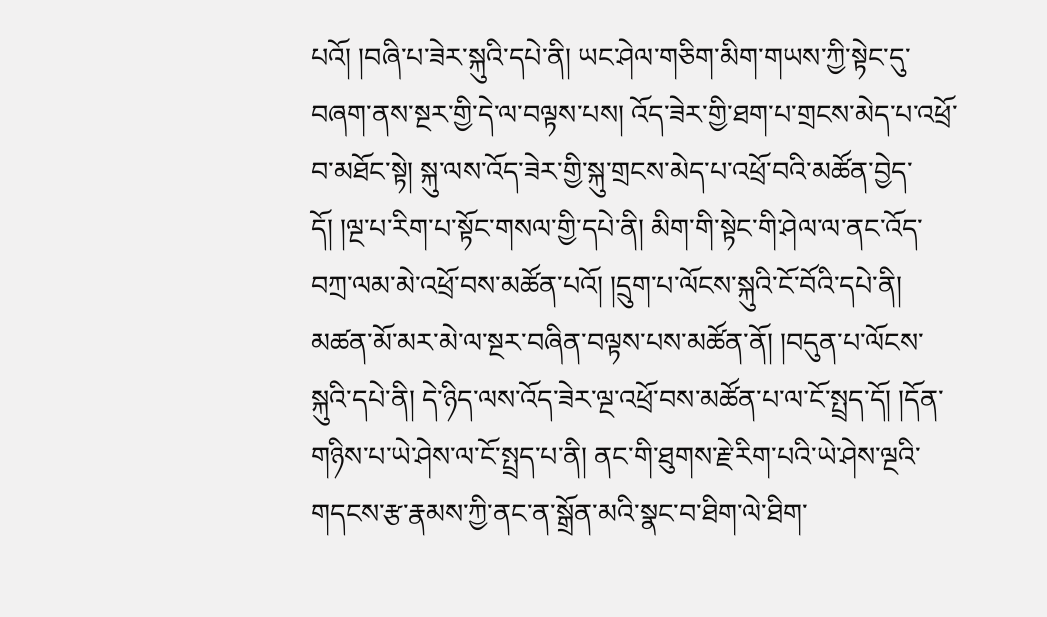པའོ། །བཞི་པ་ཟེར་སྐུའི་དཔེ་ནི། ཡང་ཤེལ་གཅིག་མིག་གཡས་ཀྱི་སྟེང་དུ་བཞག་ནས་སྔར་གྱི་དེ་ལ་བལྟས་པས། འོད་ཟེར་གྱི་ཐག་པ་གྲངས་མེད་པ་འཕྲོ་བ་མཐོང་སྟེ། སྐུ་ལས་འོད་ཟེར་གྱི་སྐུ་གྲངས་མེད་པ་འཕྲོ་བའི་མཚོན་བྱེད་དོ། །ལྔ་པ་རིག་པ་སྟོང་གསལ་གྱི་དཔེ་ནི། མིག་གི་སྟེང་གི་ཤེལ་ལ་ནང་འོད་བཀྲ་ལམ་མེ་འཕྲོ་བས་མཚོན་པའོ། །དྲུག་པ་ལོངས་སྐུའི་ངོ་བོའི་དཔེ་ནི། མཚན་མོ་མར་མེ་ལ་སྔར་བཞིན་བལྟས་པས་མཚོན་ནོ། །བདུན་པ་ལོངས་སྐུའི་དཔེ་ནི། དེ་ཉིད་ལས་འོད་ཟེར་ལྔ་འཕྲོ་བས་མཚོན་པ་ལ་ངོ་སྤྲད་དོ། །དོན་གཉིས་པ་ཡེ་ཤེས་ལ་ངོ་སྤྲད་པ་ནི། ནང་གི་ཐུགས་རྗེ་རིག་པའི་ཡེ་ཤེས་ལྔའི་གདངས་རྩ་རྣམས་ཀྱི་ནང་ན་སྒྲོན་མའི་སྣང་བ་ཐིག་ལེ་ཐིག་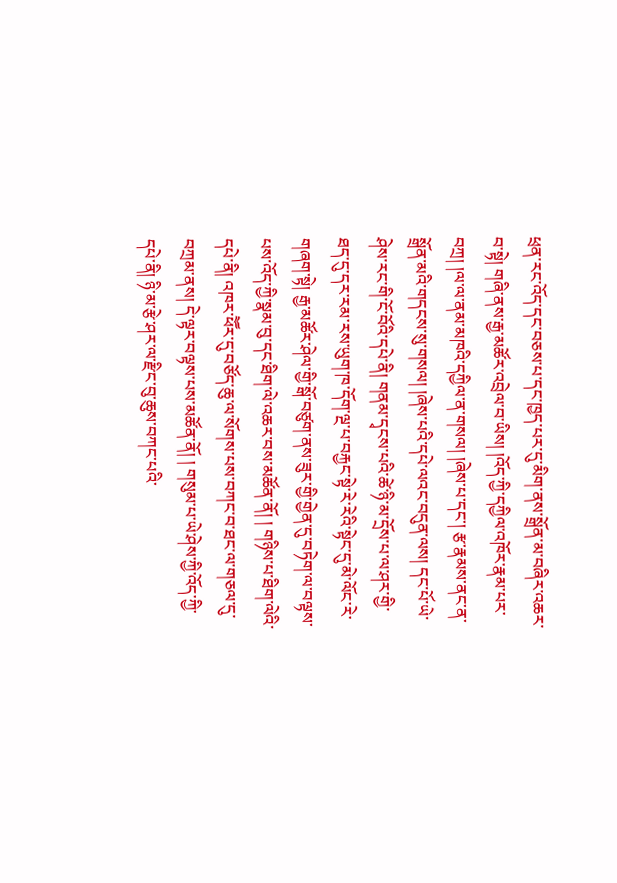ཕྲན་རང་འོད་དང་བཅས་པ་དང་ཁྱད་པར་དུ་མིག་ནས་སྒྲོན་མ་བཞིར་འཆར་བ་སྟེ། གཞི་ནས་རྒྱ་མཚོར་འབྲེལ་བ་ཡིས། །འོད་ཀྱི་དཀྱིལ་འཁོར་རྣམ་པར་བཀྲ། །ལ་ལ་ནམ་མཁའི་དཀྱིལ་ན་གསལ། །ཞེས་པ་དང་། རྩ་རྣམས་ནང་ན་སྒྲོན་མའི་གདངས་སུ་གསལ། །ཞེས་པའི་དཔེ་ལའང་བདུན་ལས། དང་པོ་ཡེ་ཤེས་རང་གི་ངོ་བོའི་དཔེ་ནི། གནམ་དྭངས་པའི་ཚེ་ཉི་མ་དྲོས་པ་ལ་ཤར་གྱི་ཐད་དུ་དར་རམ་རས་ཡུག་ཁ་དོག་ལྔ་པ་བརྐྱང་སྟེ་རེ་རེའི་སྟེང་དུ་མེ་ལོང་རེ་གཞག་སྟེ། རྒྱ་མཚོར་ཤེལ་གྱི་སྒོ་བཙུག་ནས་ཟུར་གྱི་གྱེན་དུ་བཏེག་ལ་བལྟས་པས་འོད་ཀྱི་སྣམ་བུ་དང་ཐིག་ལེ་འཆར་བས་མཚོན་ནོ། ། གཉིས་པ་ཐིག་ལེའི་དཔེ་ནི། འཁར་ཕཽར་དུ་བཙོད་ཆུ་ལ་སོགས་པས་བཀང་བ་ཐང་ལ་གཅལ་དུ་བཀྲམ་ནས། དེ་ལྟར་བལྟས་པས་མཚོན་ནོ། ། གསུམ་པ་ཡེ་ཤེས་ཀྱི་འོད་ཀྱི་དཔེ་ནི། ཉི་མ་རྩེ་ཤར་ལ་རྫིང་བུ་ཆུས་བཀང་པའི་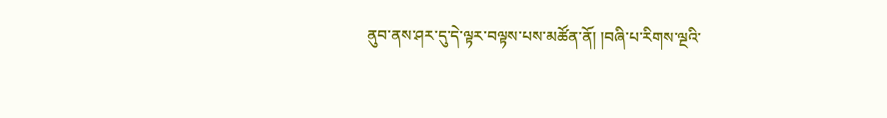ནུབ་ནས་ཤར་དུ་དེ་ལྟར་བལྟས་པས་མཚོན་ནོ། །བཞི་པ་རིགས་ལྔའི་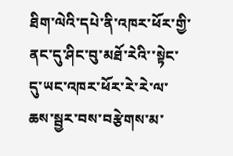ཐིག་ལེའི་དཔེ་ནི་འཁར་ཕོར་གྱི་ནང་དུ་ཤིང་བུ་མཐོ་རེའི་་སྟེང་དུ་ཡང་འཁར་ཕོར་རེ་རེ་ལ་ཆས་སྦྱར་བས་བརྩེགས་མ་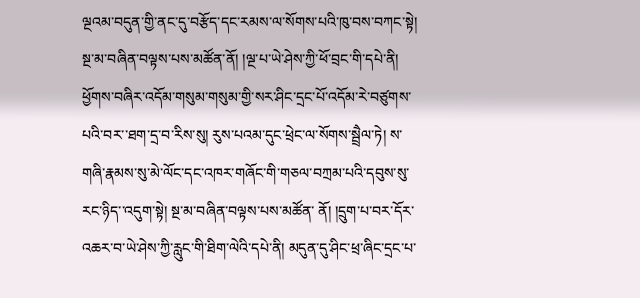ལྔའམ་བདུན་གྱི་ནང་དུ་བརྩོད་དང་རམས་ལ་སོགས་པའི་ཁུ་བས་བཀང་སྟེ། སྔ་མ་བཞིན་བལྟས་པས་མཚོན་ནོ། །ལྔ་པ་ཡེ་ཤེས་ཀྱི་ཕོ་བྲང་གི་དཔེ་ནི། ཕྱོགས་བཞིར་འདོམ་གསུམ་གསུམ་གྱི་སར་ཤིང་དྲང་པོ་འདོམ་རེ་བཙུགས་པའི་བར་་ཐག་དྲ་བ་རིས་སུ། རུས་པའམ་དུང་ཕྲེང་ལ་སོགས་སྦྲཻལ་ཏེ། ས་གཞི་རྣམས་སུ་མེ་ལོང་དང་འཁར་གཞོང་གི་གཅལ་བཀྲམ་པའི་དབུས་སུ་རང་ཉིད་་འདུག་སྟེ། སྔ་མ་བཞིན་བལྟས་པས་མཚོན་ ནོ། །དྲུག་པ་བར་དོར་འཆར་བ་ཡེ་ཤེས་ཀྱི་རླུང་གི་ཐིག་ལེའི་དཔེ་ནི། མདུན་དུ་ཤིང་ཕྲ་ཞིང་དྲང་པ་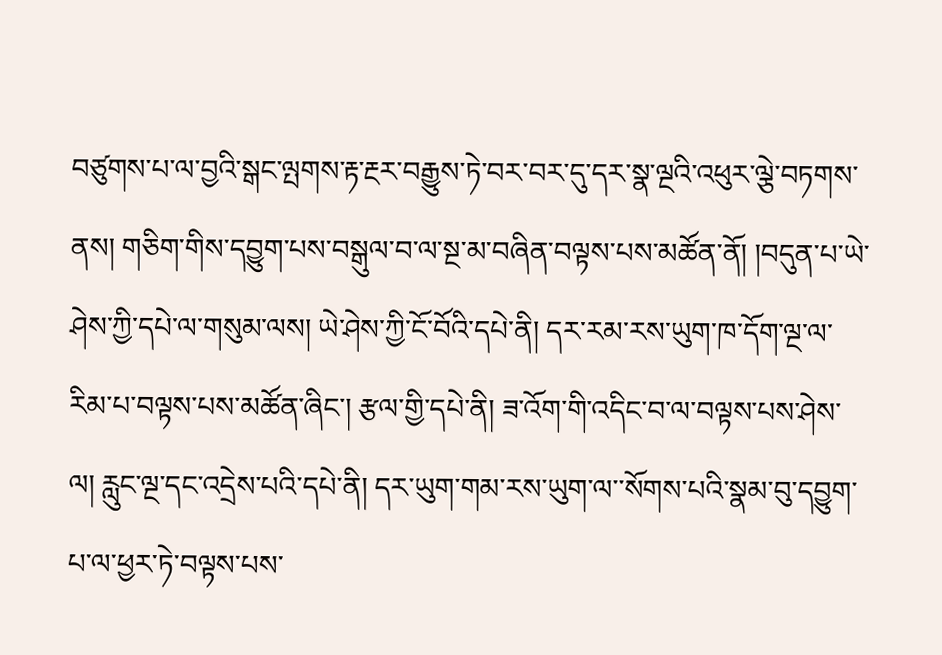བཙུགས་པ་ལ་བྱའི་སྒང་ལྤགས་རྟ་རྔར་བརྒྱུས་ཏེ་བར་བར་དུ་དར་སྣ་ལྔའི་འཕུར་ལྕེ་བཏགས་ནས། གཅིག་གིས་དབྱུག་པས་བསྒུལ་བ་ལ་སྔ་མ་བཞིན་བལྟས་པས་མཚོན་ནོ། །བདུན་པ་ཡེ་ཤེས་ཀྱི་དཔེ་ལ་གསུམ་ལས། ཡེ་ཤེས་ཀྱི་ངོ་བོའི་དཔེ་ནི། དར་རམ་རས་ཡུག་ཁ་དོག་ལྔ་ལ་རིམ་པ་བལྟས་པས་མཚོན་ཞིང་། རྩལ་གྱི་དཔེ་ནི། ཟ་འོག་གི་འདིང་བ་ལ་བལྟས་པས་ཤེས་ལ། རླུང་ལྔ་དང་འདྲེས་པའི་དཔེ་ནི། དར་ཡུག་གམ་རས་ཡུག་ལ་་སོགས་པའི་སྣམ་བུ་དབྱུག་པ་ལ་ཕྱར་ཏེ་བལྟས་པས་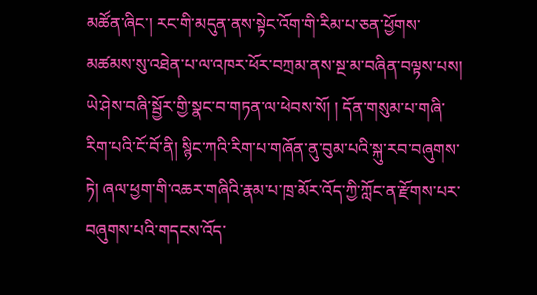མཚོན་ཞིང་། རང་གི་མདུན་ནས་སྟེང་འོག་གི་རིམ་པ་ཅན་ཕྱོགས་མཚམས་སུ་འཐེན་པ་ལ་འཁར་ཕོར་བཀྲམ་ནས་སྔ་མ་བཞིན་བལྟས་པས། ཡེ་ཤེས་བཞི་སྦྱོར་གྱི་སྣང་བ་གཏན་ལ་ཕེབས་སོ། ། དོན་གསུམ་པ་གཞི་རིག་པའི་ངོ་བོ་ནི། སྙིང་ཀའི་རིག་པ་གཞོན་ནུ་བུམ་པའི་སྐུ་རབ་བཞུགས་ཏེ། ཞལ་ཕྱག་གི་འཆར་གཞིའི་རྣམ་པ་ཁྲ་མོར་འོད་ཀྱི་ཀློང་ན་རྫོགས་པར་བཞུགས་པའི་གདངས་འོད་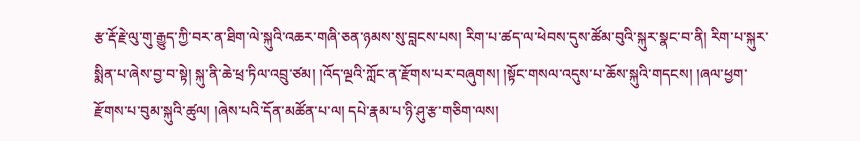རྩ་རྡོ་རྗེ་ལུ་གུ་རྒྱུད་ཀྱི་བར་ན་ཐིག་ལེ་སྐུའི་འཆར་གཞི་ཅན་ཉམས་སུ་བླངས་པས། རིག་པ་ཚད་ལ་ཕེབས་དུས་ཚོམ་བུའི་སྐུར་སྣང་བ་ནི། རིག་པ་སྐུར་སྨིན་པ་ཞེས་བྱ་བ་སྟེ། སྐུ་ནི་ཆེ་ཕྲ་ཏིལ་འབྲུ་ཙམ། །འོད་ལྔའི་ཀློང་ན་རྫོགས་པར་བཞུགས། །སྟོང་གསལ་འདུས་པ་ཆོས་སྐུའི་གདངས། །ཞལ་ཕྱག་རྫོགས་པ་བུམ་སྐུའི་ཚུལ། །ཞེས་པའི་དོན་མཚོན་པ་ལ། དཔེ་རྣམ་པ་ཉི་ཤུ་རྩ་གཅིག་ལས།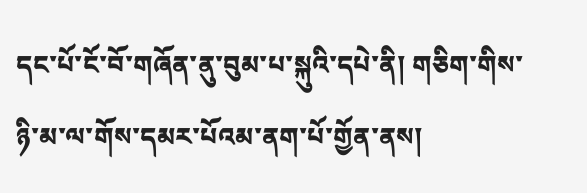དང་པོ་ངོ་བོ་གཞོན་ནུ་བུམ་པ་སྐུའི་དཔེ་ནི། གཅིག་གིས་ཉི་མ་ལ་གོས་དམར་པོའམ་ནག་པོ་གྱོན་ནས།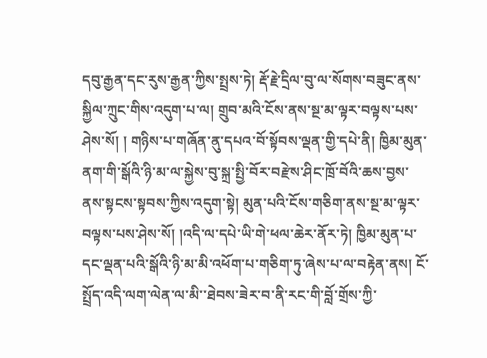དབུ་རྒྱན་དང་རུས་རྒྱན་ཀྱིས་སྤྲས་ཏེ། རྡོ་རྗེ་དྲིལ་བུ་ལ་སོགས་བཟུང་ནས་སྐྱིལ་ཀྲུང་གིས་འདུག་པ་ལ། གྲུབ་མའི་ངོས་ནས་སྔ་མ་ལྟར་བལྟས་པས་ཤེས་སོ། ། གཉིས་པ་གཞོན་ནུ་དཔའ་བོ་སྟོབས་ལྡན་གྱི་དཔེ་ནི། ཁྱིམ་མུན་ནག་གི་སྒོའི་ཉི་མ་ལ་སྐྱེས་བུ་སྐྲ་སྤྱི་བོར་བརྫེས་ཤིང་ཁྲོ་བོའི་ཆས་བྱས་ནས་སྟངས་སྟབས་ཀྱིས་འདུག་སྟེ། མུན་པའི་ངོས་གཅིག་ནས་སྔ་མ་ལྟར་བལྟས་པས་ཤེས་སོ། །འདི་ལ་དཔེ་ཡི་གེ་ཕལ་ཆེར་ནོར་ཏེ། ཁྱིམ་མུན་པ་དང་ལྡན་པའི་སྒོའི་ཉི་མ་མི་འཕོག་པ་གཅིག་ཏུ་ཞེས་པ་ལ་བརྟེན་ནས། ངོ་སྤྲོད་འདི་ལག་ལེན་ལ་མི་་ཐེབས་ཟེར་བ་ནི་རང་གི་བློ་གྲོས་ཀྱི་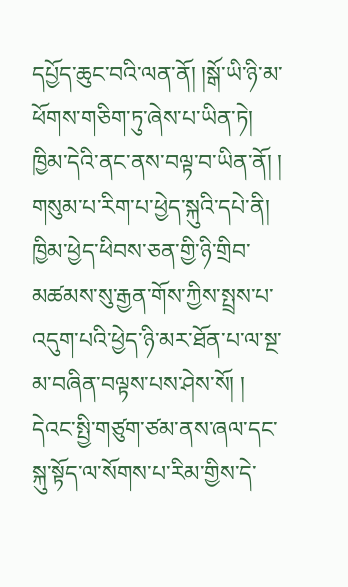དཔྱོད་ཆུང་བའི་ལན་ནོ། །སྒོ་ཡི་ཉི་མ་ཕོགས་གཅིག་ཏུ་ཞེས་པ་ཡིན་ཏེ། ཁྱིམ་དེའི་ནང་ནས་བལྟ་བ་ཡིན་ནོ། ། གསུམ་པ་རིག་པ་ཕྱེད་སྐུའི་དཔེ་ནི། ཁྱིམ་ཕྱེད་ཕིབས་ཅན་གྱི་ཉི་གྲིབ་མཚམས་སུ་རྒྱན་གོས་ཀྱིས་སྤྲས་པ་འདུག་པའི་ཕྱེད་ཉི་མར་ཐོན་པ་ལ་སྔ་མ་བཞིན་བལྟས་པས་ཤེས་སོ། ། དེའང་སྤྱི་གཙུག་ཙམ་ནས་ཞལ་དང་སྐུ་སྟོད་ལ་སོགས་པ་རིམ་གྱིས་དེ་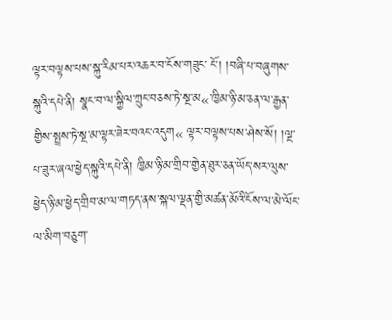ལྟར་བལྟས་པས་སྐུ་རིམ་པར་འཆར་བ་ངོས་གཟུང་ ངོ་། །བཞི་པ་བཞུགས་སྐུའི་དཔེ་ནི། སྣང་བ་ལ་སྐྱིལ་ཀྲུང་བཅས་ཏེ་སྔ་མ«་ཁྱིམ་ཉི་མ་ཅན་ལ་རྒྱན་གྱིས་སྤྲས་ཏེ་སྔ་མ་ལྟར་ཟེར་བའང་འདུག« ལྟར་བལྟས་པས་ཤེས་སོ། །ལྔ་པ་ཟུར་ཞལ་ཕྱེད་སྐུའི་དཔེ་ནི། ཁྱིམ་ཉི་མ་གྲིབ་གྱེན་ཐུར་ཅན་ཡོད་སར་ལུས་ཕྱེད་ཉི་མ་ཕྱེད་གྲིབ་མ་ལ་གཏད་ནས་སྐལ་ལྡན་གྱི་མཚན་མོའི་ངོས་ལ་མེ་ལོང་ལ་མིག་བཅུག་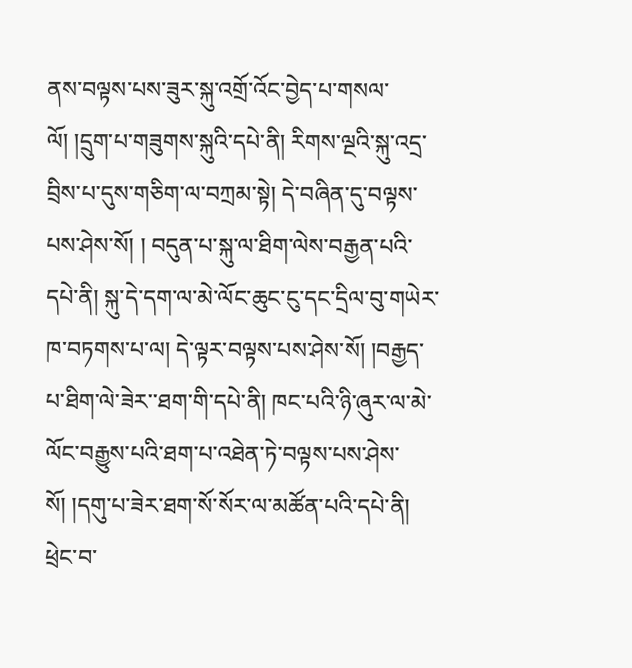ནས་བལྟས་པས་ཟུར་སྐུ་འགྲོ་འོང་བྱེད་པ་གསལ་ལོ། །དྲུག་པ་གཟུགས་སྐུའི་དཔེ་ནི། རིགས་ལྔའི་སྐུ་འདྲ་བྲིས་པ་དུས་གཅིག་ལ་བཀྲམ་སྟེ། དེ་བཞིན་དུ་བལྟས་པས་ཤེས་སོ། ། བདུན་པ་སྐུ་ལ་ཐིག་ལེས་བརྒྱན་པའི་དཔེ་ནི། སྐུ་དེ་དག་ལ་མེ་ལོང་ཆུང་ངུ་དང་དྲིལ་བུ་གཡེར་ཁ་བཏགས་པ་ལ། དེ་ལྟར་བལྟས་པས་ཤེས་སོ། །བརྒྱད་པ་ཐིག་ལེ་ཟེར་་ཐག་གི་དཔེ་ནི། ཁང་པའི་ཉི་ཞུར་ལ་མེ་ལོང་བརྒྱུས་པའི་ཐག་པ་འཐེན་ཏེ་བལྟས་པས་ཤེས་སོ། །དགུ་པ་ཟེར་ཐག་སོ་སོར་ལ་མཚོན་པའི་དཔེ་ནི། ཕྲེང་བ་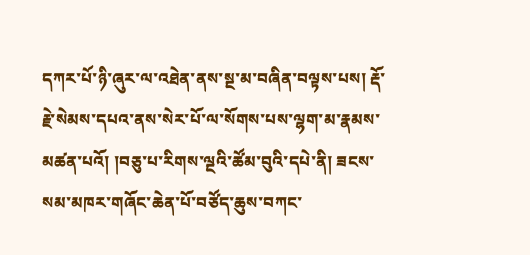དཀར་པོ་ཉི་ཞུར་ལ་འཐེན་ནས་སྔ་མ་བཞིན་བལྟས་པས། རྡོ་རྗེ་སེམས་དཔའ་ནས་སེར་པོ་ལ་སོགས་པས་ལྷག་མ་རྣམས་མཚན་པའོ། །བཅུ་པ་རིགས་ལྔའི་ཚོམ་བུའི་དཔེ་ནི། ཟངས་སམ་མཁར་གཞོང་ཆེན་པོ་བཙོད་ཆུས་བཀང་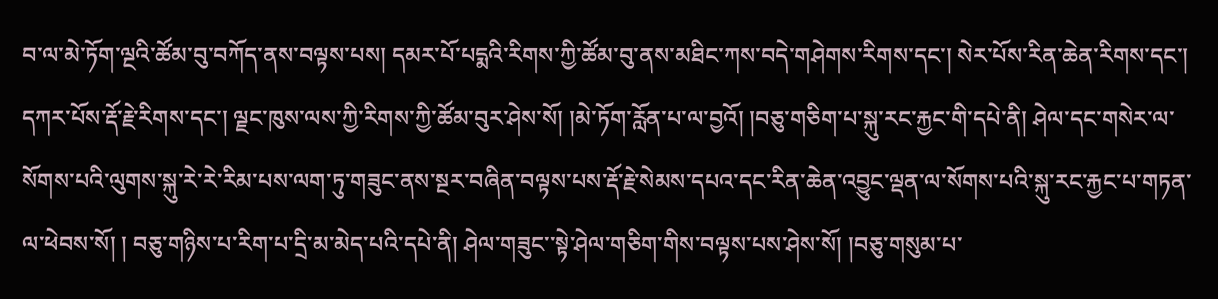བ་ལ་མེ་ཏོག་ལྔའི་ཚོམ་བུ་བཀོད་ནས་བལྟས་པས། དམར་པོ་པདྨའི་རིགས་ཀྱི་ཚོམ་བུ་ནས་མཐིང་ཀས་བདེ་གཤེགས་རིགས་དང་། སེར་པོས་རིན་ཆེན་རིགས་དང་། དཀར་པོས་རྡོ་རྗེ་རིགས་དང་། ལྗང་ཁུས་ལས་ཀྱི་རིགས་ཀྱི་ཚོམ་བུར་ཤེས་སོ། །མེ་ཏོག་རློན་པ་ལ་བྱའོ། །བཅུ་གཅིག་པ་སྐུ་རང་རྐྱང་གི་དཔེ་ནི། ཤེལ་དང་གསེར་ལ་སོགས་པའི་ལུགས་སྐུ་རེ་རེ་རིམ་པས་ལག་ཏུ་གཟུང་ནས་སྔར་བཞིན་བལྟས་པས་རྡོ་རྗེ་སེམས་དཔའ་དང་རིན་ཆེན་འབྱུང་ལྡན་ལ་སོགས་པའི་སྐུ་རང་རྐྱང་པ་གཏན་ལ་ཕེབས་སོ། ། བཅུ་གཉིས་པ་རིག་པ་དྲི་མ་མེད་པའི་དཔེ་ནི། ཤེལ་གཟུང་་སྟེ་ཤེལ་གཅིག་གིས་བལྟས་པས་ཤེས་སོ། །བཅུ་གསུམ་པ་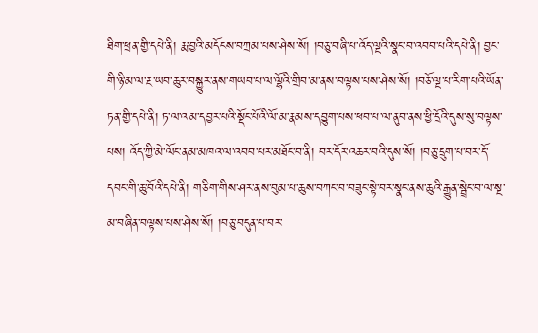ཐིག་ཕྲན་གྱི་དཔེ་ནི། རྨ་བྱའི་མདོངས་བཀྲམ་པས་ཤེས་སོ། །བཅུ་བཞི་པ་འོད་ལྔའི་སྣང་བ་འབབ་པའི་དཔེ་ནི། བྱང་གི་ཉི་མ་ལ་རྔ་ཡབ་ཆུར་བསྐྱུར་ནས་གཡབ་པ་ལ་ལྷོའི་གྲིབ་མ་ནས་བལྟས་པས་ཤེས་སོ། །བཅོ་ལྔ་པ་རིག་པའི་ཡོན་ཏན་གྱི་དཔེ་ནི། ཏ་ལ་འམ་དབྱར་པའི་སྡོང་པོའི་ལོ་མ་རྣམས་དབྱུག་པས་ཕབ་པ་ལ་ནུབ་ནས་ཕྱི་དྲོའི་དུས་སུ་བལྟས་པས། འོད་ཀྱི་མེ་ལོང་ནམ་མཁའ་ལ་འབབ་པར་མཐོང་བ་ནི། བར་དོར་འཆར་བའི་དུས་སོ། །བཅུ་དྲུག་པ་བར་དོ་དབང་གི་ཆུ་བོའི་དཔེ་ནི། གཅིག་གིས་ཤར་ནས་བུམ་པ་ཆུས་བཀང་བ་བཟུང་སྟེ་བར་སྣང་ནས་ཆུའི་རྒྱུན་སྦྲེང་བ་ལ་སྔ་མ་བཞིན་བལྟས་པས་ཤེས་སོ། །བཅུ་བདུན་པ་བར་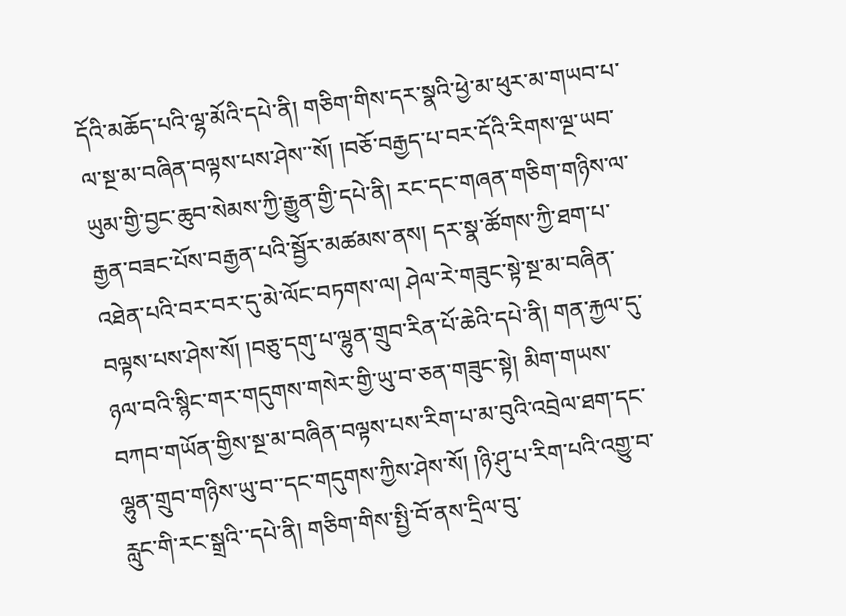དོའི་མཆོད་པའི་ལྷ་མོའི་དཔེ་ནི། གཅིག་གིས་དར་སྣའི་ཕྱེ་མ་ཕུར་མ་གཡབ་པ་ལ་སྔ་མ་བཞིན་བལྟས་པས་ཤེས་་སོ། །བཅོ་བརྒྱད་པ་བར་དོའི་རིགས་ལྔ་ཡབ་ཡུམ་གྱི་བྱང་ཆུབ་སེམས་ཀྱི་རྒྱུན་གྱི་དཔེ་ནི། རང་དང་གཞན་གཅིག་གཉིས་ལ་རྒྱན་བཟང་པོས་བརྒྱན་པའི་སྦྱོར་མཚམས་ནས། དར་སྣ་ཚོགས་ཀྱི་ཐག་པ་འཐེན་པའི་བར་བར་དུ་མེ་ལོང་བཏགས་ལ། ཤེལ་རེ་གཟུང་སྟེ་སྔ་མ་བཞིན་བལྟས་པས་ཤེས་སོ། །བཅུ་དགུ་པ་ལྷུན་གྲུབ་རིན་པོ་ཆེའི་དཔེ་ནི། གན་རྐྱལ་དུ་ཉལ་བའི་སྙིང་གར་གདུགས་གསེར་གྱི་ཡུ་བ་ཅན་གཟུང་སྟེ། མིག་གཡས་བཀབ་གཡོན་གྱིས་སྔ་མ་བཞིན་བལྟས་པས་རིག་པ་མ་བུའི་འབྲེལ་ཐག་དང་ལྷུན་གྲུབ་གཉིས་ཡུ་བ་་དང་གདུགས་ཀྱིས་ཤེས་སོ། །ཉི་ཤུ་པ་རིག་པའི་འགྱུ་བ་རླུང་གི་རང་སྒྲའི་་དཔེ་ནི། གཅིག་གིས་སྤྱི་བོ་ནས་དྲིལ་བུ་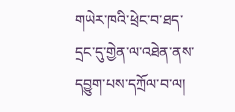གཡེར་ཁའི་ཕྲེང་བ་ཐད་དྲང་དུ་གྱེན་ལ་འཐེན་ནས་དབྱུག་པས་དཀྲོལ་བ་ལ།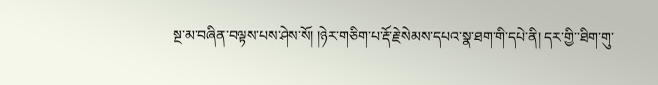སྔ་མ་བཞིན་བལྟས་པས་ཤེས་སོ། །ཉེར་གཅིག་པ་རྡོ་རྗེ་སེམས་དཔའ་སྣ་ཐག་གི་དཔེ་ནི། དར་གྱི་་ཐིག་གུ་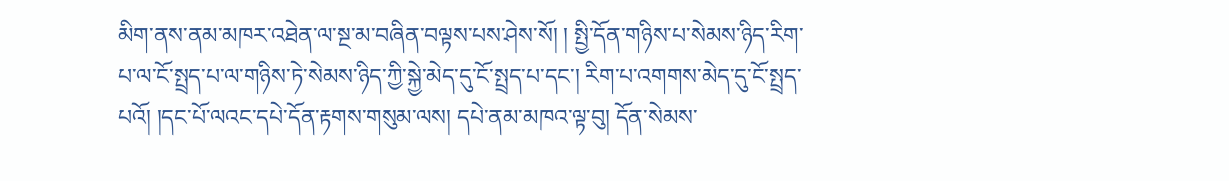མིག་ནས་ནམ་མཁར་འཐེན་ལ་སྔ་མ་བཞིན་བལྟས་པས་ཤེས་སོ། ། སྤྱི་དོན་གཉིས་པ་སེམས་ཉིད་རིག་པ་ལ་ངོ་སྤྲད་པ་ལ་གཉིས་ཏེ་སེམས་ཉིད་ཀྱི་སྐྱེ་མེད་དུ་ངོ་སྤྲད་པ་དང་། རིག་པ་འགགས་མེད་དུ་ངོ་སྤྲད་པའོ། །དང་པོ་ལའང་དཔེ་དོན་རྟགས་གསུམ་ལས། དཔེ་ནམ་མཁའ་ལྟ་བུ། དོན་སེམས་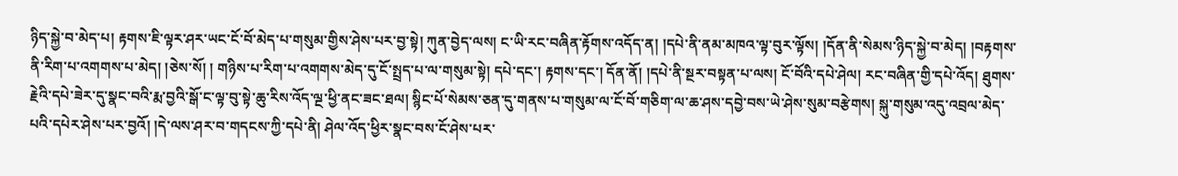ཉིད་སྐྱེ་བ་མེད་པ། རྟགས་ཇི་ལྟར་ཤར་ཡང་ངོ་བོ་མེད་པ་གསུམ་གྱིས་ཤེས་པར་བྱ་སྟེ། ཀུན་བྱེད་ལས། ང་ཡི་རང་བཞིན་རྟོགས་འདོད་ན། །དཔེ་ནི་ནམ་མཁའ་ལྟ་བུར་ལྟོས། །དོན་ནི་སེམས་ཉིད་སྐྱེ་བ་མེད། །བརྟགས་ནི་རིག་པ་འགགས་པ་མེད། །ཅེས་སོ། ། གཉིས་པ་རིག་པ་འགགས་མེད་དུ་ངོ་སྤྲད་པ་ལ་གསུམ་སྟེ། དཔེ་དང་། རྟགས་དང་། དོན་ནོ། །དཔེ་ནི་སྔར་བསྟན་པ་ལས། ངོ་བོའི་དཔེ་ཤེལ། རང་བཞིན་གྱི་དཔེ་འོད། ཐུགས་རྗེའི་དཔེ་ཟེར་དུ་སྣང་བའི་རྨ་བྱའི་སྒོ་ང་ལྟ་བུ་སྟེ་ཆུ་རིས་འོད་ལྔ་ཕྱི་ནང་ཟང་ཐལ། སྙིང་པོ་སེམས་ཅན་དུ་གནས་པ་གསུམ་ལ་ངོ་བོ་གཅིག་ལ་ཆ་ཤས་དབྱེ་བས་ཡེ་ཤེས་སུམ་བརྩེགས། སྐུ་གསུམ་འདུ་འབྲལ་མེད་པའི་དཔེར་ཤེས་པར་བྱའོ། །དེ་ལས་ཤར་བ་གདངས་ཀྱི་དཔེ་ནི། ཤེལ་འོད་ཕྱིར་སྣང་བས་ངོ་ཤེས་པར་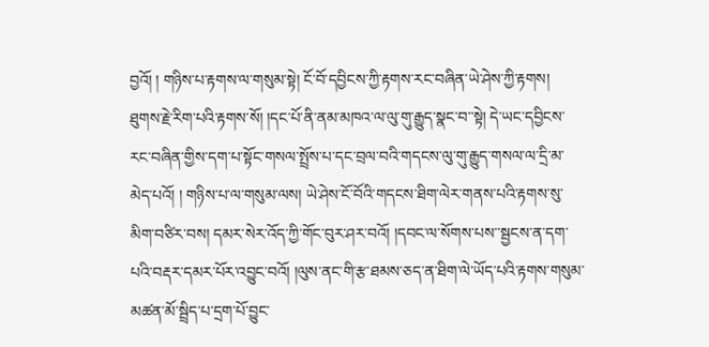བྱའོ། ། གཉིས་པ་རྟགས་ལ་གསུམ་སྟེ། ངོ་བོ་དབྱིངས་ཀྱི་རྟགས་རང་བཞིན་ཡེ་ཤེས་ཀྱི་རྟགས། ཐུགས་རྗེ་རིག་པའི་རྟགས་སོ། །དང་པོ་ནི་ནམ་མཁའ་ལ་ལུ་གུ་རྒྱུད་སྣང་བ་་སྟེ། དེ་ཡང་དབྱིངས་རང་བཞིན་གྱིས་དག་པ་སྟོང་གསལ་སྤྲོས་པ་དང་བྲལ་བའི་གདངས་ལུ་གུ་རྒྱུད་གསལ་ལ་དྲི་མ་མེད་པའོ། ། གཉིས་པ་ལ་གསུམ་ལས། ཡེ་ཤེས་ངོ་བོའི་གདངས་ཐིག་ལེར་གནས་པའི་རྟགས་སུ་མིག་བཙིར་བས། དམར་སེར་འོད་ཀྱི་གོང་བུར་ཤར་བའོ། །དབང་ལ་སོགས་པས་་སྦྱངས་ན་དག་པའི་བརྡར་དམར་པོར་འབྱུང་བའོ། །ལུས་ནང་གི་རྩ་ཐམས་ཅད་ན་ཐིག་ལེ་ཡོད་པའི་རྟགས་གསུམ་མཚན་མོ་སྦྲིད་པ་དྲག་པོ་བྱུང་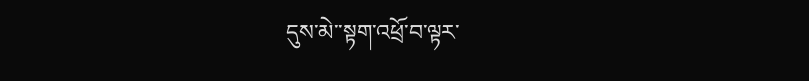དུས་མེ་་སྟག་འཕྲོ་བ་ལྟར་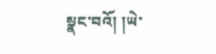སྣང་བའོ། །ཡེ་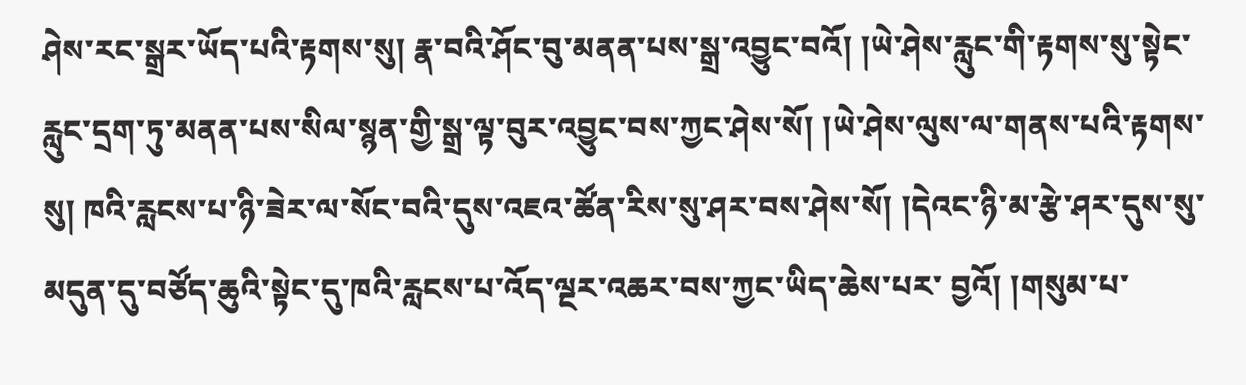ཤེས་རང་སྒྲར་ཡོད་པའི་རྟགས་སུ། རྣ་བའི་ཤོང་བུ་མནན་པས་སྒྲ་འབྱུང་བའོ། །ཡེ་ཤེས་རླུང་གི་རྟགས་སུ་སྟེང་རླུང་དྲག་ཏུ་མནན་པས་སིལ་སྙན་གྱི་སྒྲ་ལྟ་བུར་འབྱུང་བས་ཀྱང་ཤེས་སོ། །ཡེ་ཤེས་ལུས་ལ་གནས་པའི་རྟགས་སུ། ཁའི་རླངས་པ་ཉི་ཟེར་ལ་སོང་བའི་དུས་འཇའ་ཚོན་རིས་སུ་ཤར་བས་ཤེས་སོ། །དེའང་ཉི་མ་རྩེ་ཤར་དུས་སུ་མདུན་དུ་བཙོད་ཆུའི་སྟེང་དུ་ཁའི་རླངས་པ་འོད་ལྔར་འཆར་བས་ཀྱང་ཡིད་ཆེས་པར་ བྱའོ། །གསུམ་པ་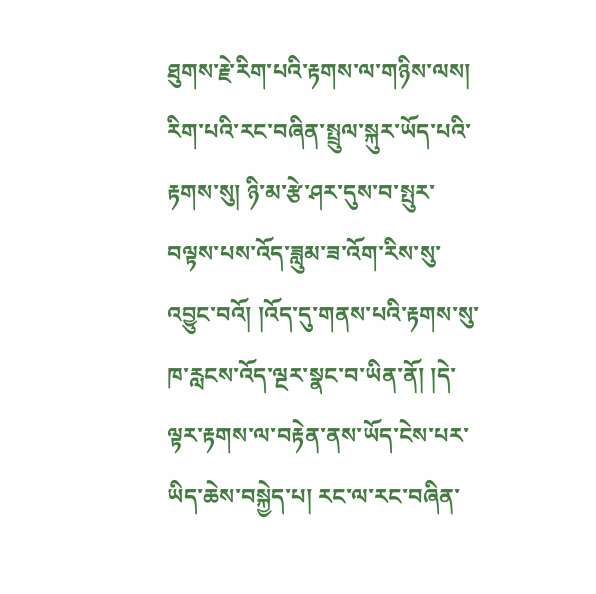ཐུགས་རྗེ་རིག་པའི་རྟགས་ལ་གཉིས་ལས། རིག་པའི་རང་བཞིན་སྤྲུལ་སྐུར་ཡོད་པའི་རྟགས་སུ། ཉི་མ་རྩེ་ཤར་དུས་བ་སྤུར་བལྟས་པས་འོད་ཟླུམ་ཟ་འོག་རིས་སུ་འབྱུང་བའོ། །འོད་དུ་གནས་པའི་རྟགས་སུ་ཁ་རླངས་འོད་ལྔར་སྣང་བ་ཡིན་ནོ། །དེ་ལྟར་རྟགས་ལ་བརྟེན་ནས་ཡོད་ངེས་པར་ཡིད་ཆེས་བསྐྱེད་པ། རང་ལ་རང་བཞིན་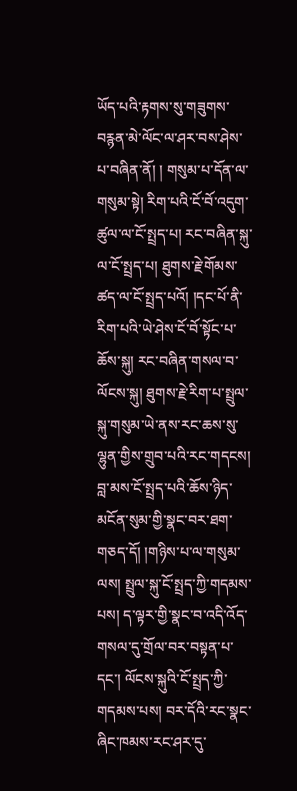ཡོད་པའི་རྟགས་སུ་གཟུགས་བརྙན་མེ་ལོང་ལ་ཤར་བས་ཤེས་པ་བཞིན་ནོ། ། གསུམ་པ་དོན་ལ་གསུམ་སྟེ། རིག་པའི་ངོ་བོ་འདུག་ཚུལ་ལ་ངོ་སྤྲད་པ། རང་བཞིན་སྐུ་ལ་ངོ་སྤྲད་པ། ཐུགས་རྗེ་གོམས་ཚད་ལ་ངོ་སྤྲད་པའོ། །དང་པོ་ནི་རིག་པའི་ཡེ་ཤེས་ངོ་བོ་སྟོང་པ་ཆོས་སྐུ། རང་བཞིན་གསལ་བ་ལོངས་སྐུ། ཐུགས་རྗེ་རིག་པ་སྤྲུལ་སྐུ་གསུམ་ཡེ་ནས་རང་ཆས་སུ་ལྷུན་གྱིས་གྲུབ་པའི་རང་གདངས། བླ་མས་ངོ་སྤྲད་པའི་ཆོས་ཉིད་མངོན་སུམ་གྱི་སྣང་བར་ཐག་གཅད་དོ། །གཉིས་པ་ལ་གསུམ་ལས། སྤྲུལ་སྐུ་ངོ་སྤྲད་ཀྱི་གདམས་པས། ད་ལྟར་གྱི་སྣང་བ་འདི་འོད་གསལ་དུ་གྲོལ་བར་བསྟན་པ་དང་། ལོངས་སྐུའི་ངོ་སྤྲད་ཀྱི་གདམས་པས། བར་དོའི་རང་སྣང་ཞིང་ཁམས་རང་ཤར་དུ་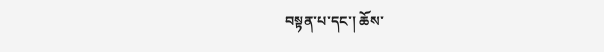བསྟན་པ་དང་། ཆོས་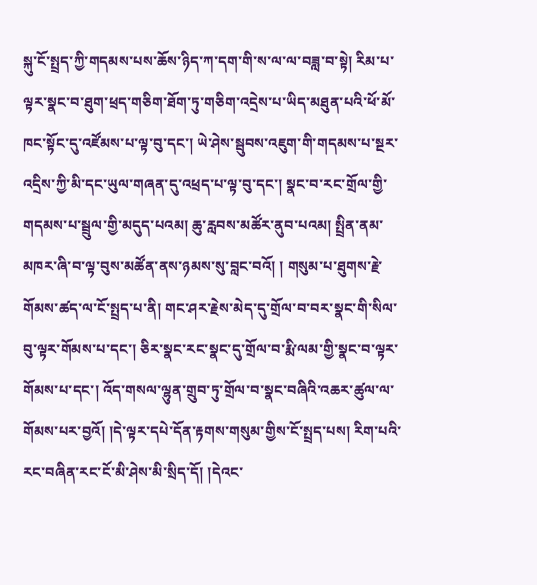སྐུ་ངོ་སྤྲད་ཀྱི་གདམས་པས་ཆོས་ཉིད་ཀ་དག་གི་ས་ལ་ལ་བཟླ་བ་སྟེ། རིམ་པ་ལྟར་སྣང་བ་ཐུག་ཕྲད་གཅིག་ཐོག་ཏུ་གཅིག་འདྲེས་པ་ཡིད་མཐུན་པའི་ཕོ་མོ་ཁང་སྟོང་དུ་འཛོམས་པ་ལྟ་བུ་དང་། ཡེ་ཤེས་སྦུབས་འཇུག་གི་གདམས་པ་སྔར་འདྲིས་ཀྱི་མི་དང་ཡུལ་གཞན་དུ་འཕྲད་པ་ལྟ་བུ་དང་། སྣང་བ་རང་གྲོལ་གྱི་གདམས་པ་སྦྲུལ་གྱི་མདུད་པའམ། ཆུ་རླབས་མཚོར་ནུབ་པའམ། སྤྲིན་ནམ་མཁར་ཞི་བ་ལྟ་བུས་མཚོན་ནས་ཉམས་སུ་བླང་བའོ། ། གསུམ་པ་ཐུགས་རྗེ་གོམས་ཚད་ལ་ངོ་སྤྲད་པ་ནི། གང་ཤར་རྗེས་མེད་དུ་གྲོལ་བ་བར་སྣང་གི་སིལ་བུ་ལྟར་གོམས་པ་དང་། ཅིར་སྣང་རང་སྣང་དུ་གྲོལ་བ་རྨི་ལམ་གྱི་སྣང་བ་ལྟར་གོམས་པ་དང་། འོད་གསལ་ལྷུན་གྲུབ་ཏུ་གྲོལ་བ་སྣང་བཞིའི་འཆར་ཚུལ་ལ་གོམས་པར་བྱའོ། །དེ་ལྟར་དཔེ་དོན་རྟགས་གསུམ་གྱིས་ངོ་སྤྲད་པས། རིག་པའི་རང་བཞིན་རང་ངོ་མི་ཤེས་མི་སྲིད་དོ། །དེའང་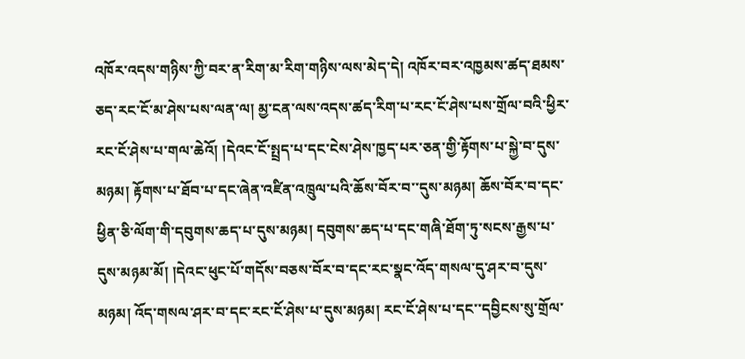འཁོར་འདས་གཉིས་ཀྱི་བར་ན་རིག་མ་རིག་གཉིས་ལས་མེད་དེ། འཁོར་བར་འཁྱམས་ཚད་ཐམས་ཅད་རང་ངོ་མ་ཤེས་པས་ལན་ལ། མྱ་ངན་ལས་འདས་ཚད་རིག་པ་རང་ངོ་ཤེས་པས་གྲོལ་བའི་ཕྱིར་རང་ངོ་ཤེས་པ་གལ་ཆེའོ། །དེའང་ངོ་སྤྲད་པ་དང་ངེས་ཤེས་ཁྱད་པར་ཅན་གྱི་རྟོགས་པ་སྐྱེ་བ་དུས་མཉམ། རྟོགས་པ་ཐོབ་པ་དང་ཞེན་འཛིན་འཁྲུལ་པའི་ཆོས་བོར་བ་་དུས་མཉམ། ཆོས་བོར་བ་དང་ཕྱིན་ཅི་ལོག་གི་དབུགས་ཆད་པ་དུས་མཉམ། དབུགས་ཆད་པ་དང་གཞི་ཐོག་ཏུ་སངས་རྒྱས་པ་དུས་མཉམ་མོ། །དེའང་ཕུང་པོ་གདོས་བཅས་བོར་བ་དང་རང་སྣང་འོད་གསལ་དུ་ཤར་བ་དུས་མཉམ། འོད་གསལ་ཤར་བ་དང་རང་ངོ་ཤེས་པ་དུས་མཉམ། རང་ངོ་ཤེས་པ་དང་་དབྱིངས་སུ་གྲོལ་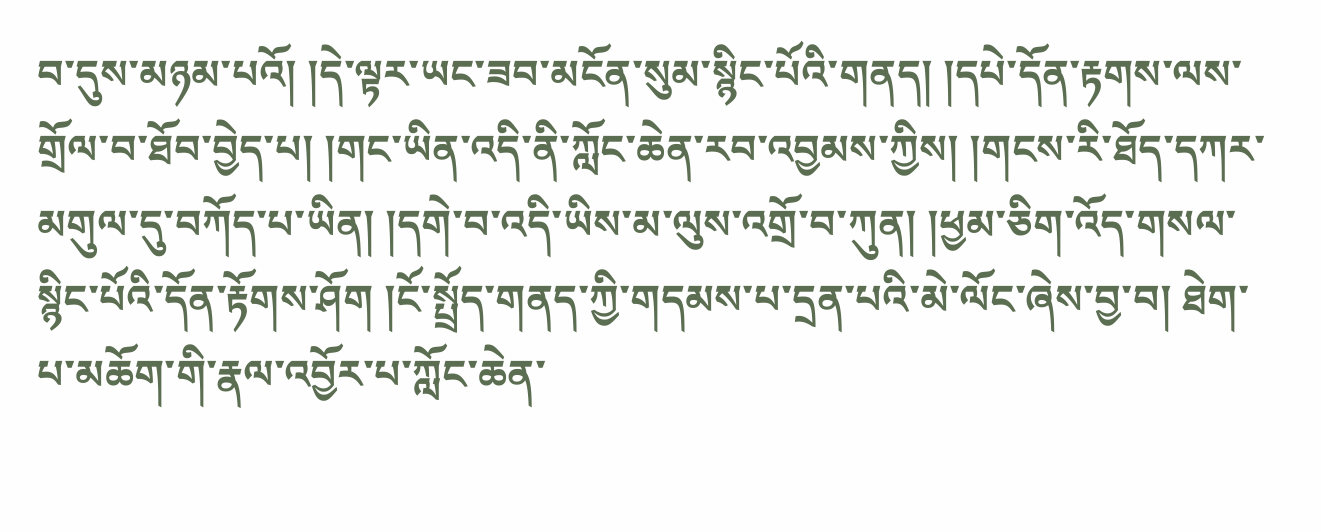བ་དུས་མཉམ་པའོ། །དེ་ལྟར་ཡང་ཟབ་མངོན་སུམ་སྙིང་པོའི་གནད། །དཔེ་དོན་རྟགས་ལས་གྲོལ་བ་ཐོབ་བྱེད་པ། །གང་ཡིན་འདི་ནི་ཀློང་ཆེན་རབ་འབྱམས་ཀྱིས། །གངས་རི་ཐོད་དཀར་མགུལ་དུ་བཀོད་པ་ཡིན། །དགེ་བ་འདི་ཡིས་མ་ལུས་འགྲོ་བ་ཀུན། །ཕྱམ་ཅིག་འོད་གསལ་སྙིང་པོའི་དོན་རྟོགས་ཤོག །ངོ་སྤྲོད་གནད་ཀྱི་གདམས་པ་དྲན་པའི་མེ་ལོང་ཞེས་བྱ་བ། ཐེག་པ་མཆོག་གི་རྣལ་འབྱོར་པ་ཀློང་ཆེན་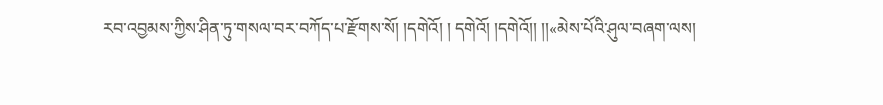རབ་འབྱམས་ཀྱིས་ཤིན་ཏུ་གསལ་བར་བཀོད་པ་རྫོགས་སོ། །དགེའོ། ། དགེའོ། །དགེའོ།། །།«མེས་པོའི་ཤུལ་བཞག་ལས།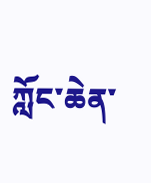ཀློང་ཆེན་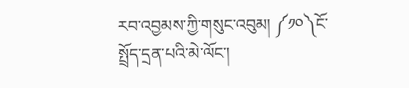རབ་འབྱམས་ཀྱི་གསུང་འབུམ། ༼༡༠༽ངོ་སྤྲོད་དྲན་པའི་མེ་ལོང་།